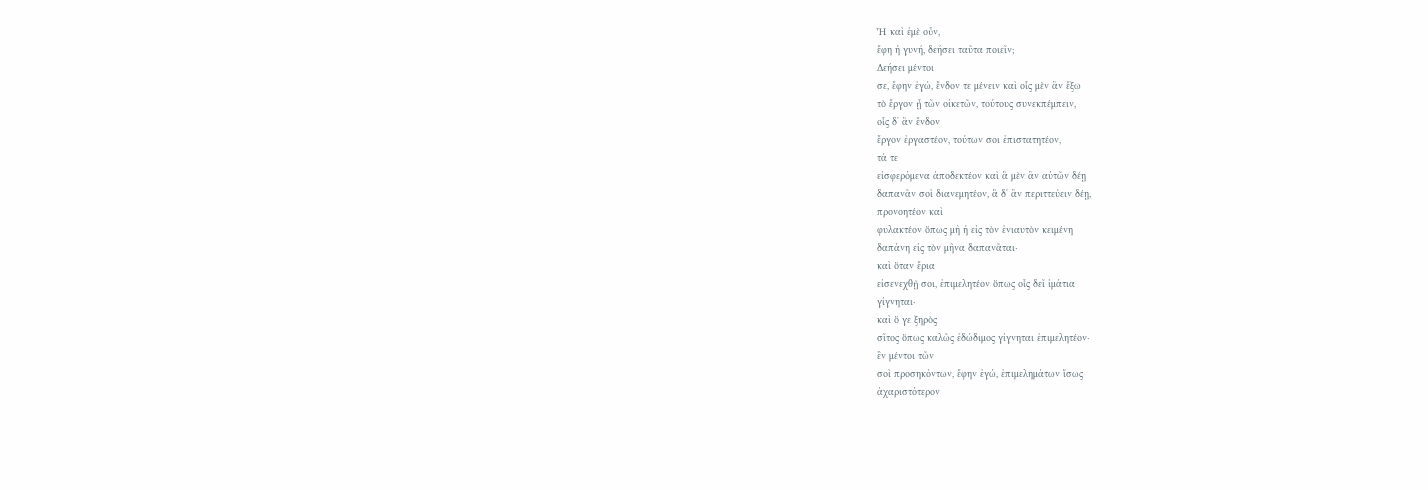Ἦ καὶ ἐμὲ οὖν,
ἔφη ἡ γυνή, δεήσει ταῦτα ποιεῖν;
Δεήσει μέντοι
σε, ἔφην ἐγώ, ἔνδον τε μένειν καὶ οἷς μὲν ἂν ἔξω
τὸ ἔργον ᾖ τῶν οἰκετῶν, τούτους συνεκπέμπειν,
οἷς δ᾿ ἂν ἔνδον
ἔργον ἐργαστέον, τούτων σοι ἐπιστατητέον,
τά τε
εἰσφερόμενα ἀποδεκτέον καὶ ἃ μὲν ἂν αὐτῶν δέῃ
δαπανᾶν σοὶ διανεμητέον, ἃ δ᾿ ἂν περιττεύειν δέῃ,
προνοητέον καὶ
φυλακτέον ὅπως μὴ ἡ εἰς τὸν ἐνιαυτὸν κειμένη
δαπάνη εἰς τὸν μῆνα δαπανᾶται·
καὶ ὅταν ἔρια
εἰσενεχθῇ σοι, ἐπιμελητέον ὅπως οἷς δεῖ ἱμάτια
γίγνηται·
καὶ ὅ γε ξηρὸς
σῖτος ὅπως καλῶς ἐδώδιμος γίγνηται ἐπιμελητέον·
ἓν μέντοι τῶν
σοὶ προσηκόντων, ἔφην ἐγώ, ἐπιμελημάτων ἴσως
ἀχαριστότερον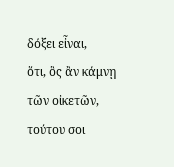δόξει εἶναι,
ὅτι, ὃς ἂν κάμνῃ
τῶν οἰκετῶν, τούτου σοι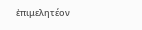ἐπιμελητέον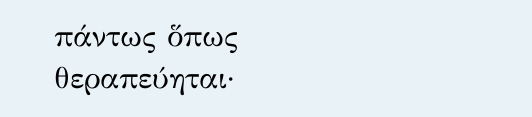πάντως ὅπως
θεραπεύηται·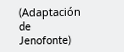(Adaptación
de
Jenofonte)